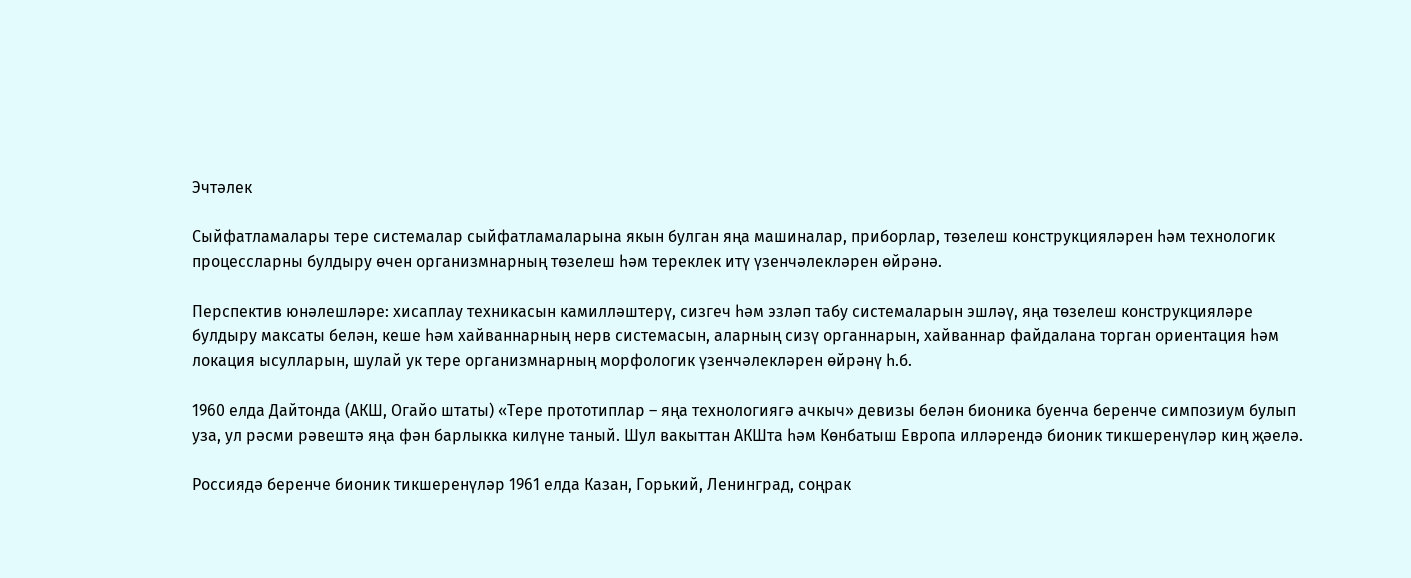Эчтәлек

Сыйфатламалары тере системалар сыйфатламаларына якын булган яңа машиналар, приборлар, төзелеш конструкцияләрен һәм технологик процессларны булдыру өчен организмнарның төзелеш һәм тереклек итү үзенчәлекләрен өйрәнә.

Перспектив юнәлешләре: хисаплау техникасын камилләштерү, сизгеч һәм эзләп табу системаларын эшләү, яңа төзелеш конструкцияләре булдыру максаты белән, кеше һәм хайваннарның нерв системасын, аларның сизү органнарын, хайваннар файдалана торган ориентация һәм локация ысулларын, шулай ук тере организмнарның морфологик үзенчәлекләрен өйрәнү һ.б.

1960 елда Дайтонда (АКШ, Огайо штаты) «Тере прототиплар – яңа технологиягә ачкыч» девизы белән бионика буенча беренче симпозиум булып уза, ул рәсми рәвештә яңа фән барлыкка килүне таный. Шул вакыттан АКШта һәм Көнбатыш Европа илләрендә бионик тикшеренүләр киң җәелә.

Россиядә беренче бионик тикшеренүләр 1961 елда Казан, Горький, Ленинград, соңрак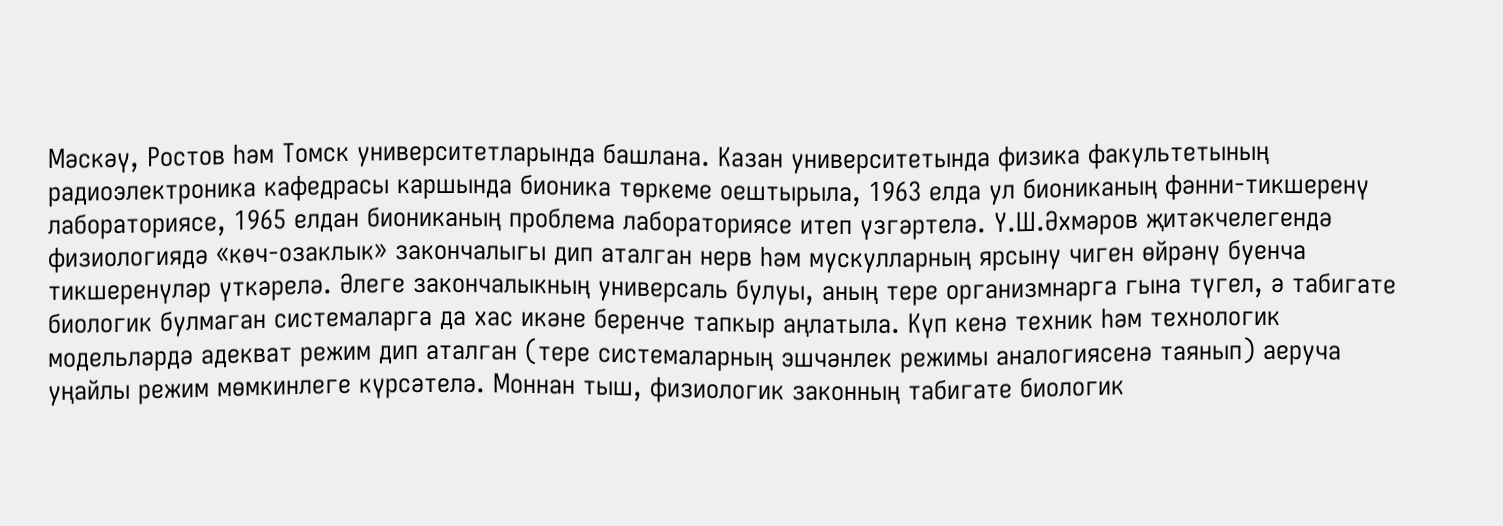Мәскәү, Ростов һәм Томск университетларында башлана. Казан университетында физика факультетының радиоэлектроника кафедрасы каршында бионика төркеме оештырыла, 1963 елда ул биониканың фәнни-тикшеренү лабораториясе, 1965 елдан биониканың проблема лабораториясе итеп үзгәртелә. Ү.Ш.Әхмәров җитәкчелегендә физиологиядә «көч-озаклык» закончалыгы дип аталган нерв һәм мускулларның ярсыну чиген өйрәнү буенча тикшеренүләр үткәрелә. Әлеге закончалыкның универсаль булуы, аның тере организмнарга гына түгел, ә табигате биологик булмаган системаларга да хас икәне беренче тапкыр аңлатыла. Күп кенә техник һәм технологик модельләрдә адекват режим дип аталган (тере системаларның эшчәнлек режимы аналогиясенә таянып) аеруча уңайлы режим мөмкинлеге күрсәтелә. Моннан тыш, физиологик законның табигате биологик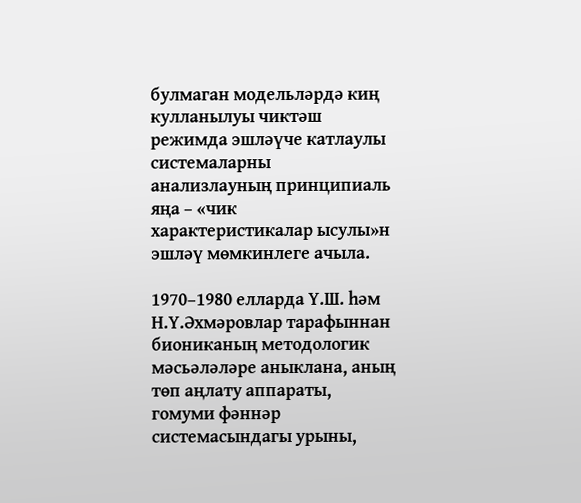булмаган модельләрдә киң кулланылуы чиктәш режимда эшләүче катлаулы системаларны анализлауның принципиаль яңа – «чик характеристикалар ысулы»н эшләү мөмкинлеге ачыла.

1970–1980 елларда Ү.Ш. һәм Н.Ү.Әхмәровлар тарафыннан биониканың методологик мәсьәләләре аныклана, аның төп аңлату аппараты, гомуми фәннәр системасындагы урыны,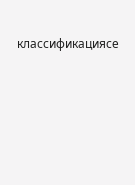классификациясе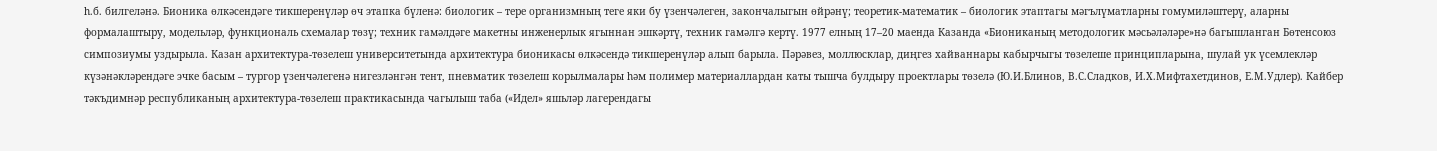һ.б. билгеләнә. Бионика өлкәсендәге тикшеренүләр өч этапка бүленә: биологик – тере организмның теге яки бу үзенчәлеген, закончалыгын өйрәнү; теоретик-математик – биологик этаптагы мәгълүматларны гомумиләштерү, аларны формалаштыру, модельләр, функциональ схемалар төзү; техник гамәлдәге макетны инженерлык ягыннан эшкәртү, техник гамәлгә кертү. 1977 елның 17–20 маенда Казанда «Биониканың методологик мәсьәләләре»нә багышланган Бөтенсоюз симпозиумы уздырыла. Казан архитектура-төзелеш университетында архитектура бионикасы өлкәсендә тикшеренүләр алып барыла. Пәрәвез, моллюсклар, диңгез хайваннары кабырчыгы төзелеше принципларына, шулай ук үсемлекләр күзәнәкләрендәге эчке басым – тургор үзенчәлегенә нигезләнгән тент, пневматик төзелеш корылмалары һәм полимер материаллардан каты тышча булдыру проектлары төзелә (Ю.И.Блинов, В.С.Сладков, И.Х.Мифтахетдинов, Е.М.Удлер). Кайбер тәкъдимнәр республиканың архитектура-төзелеш практикасында чагылыш таба («Идел» яшьләр лагерендагы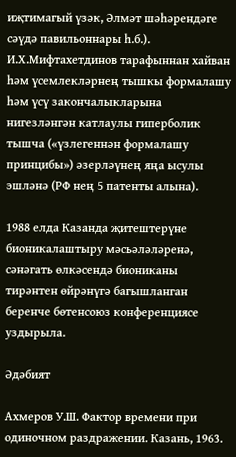иҗтимагый үзәк, Әлмәт шәһәрендәге сәүдә павильоннары һ.б.). И.Х.Мифтахетдинов тарафыннан хайван һәм үсемлекләрнең тышкы формалашу һәм үсү закончалыкларына нигезләнгән катлаулы гиперболик тышча («үзлегеннән формалашу принцибы») әзерләүнең яңа ысулы эшләнә (РФ нең 5 патенты алына).

1988 елда Казанда җитештерүне бионикалаштыру мәсьәләләренә, сәнәгать өлкәсендә биониканы тирәнтен өйрәнүгә багышланган беренче бөтенсоюз конференциясе уздырыла.

Әдәбият

Ахмеров У.Ш. Фактор времени при одиночном раздражении. Казань, 1963.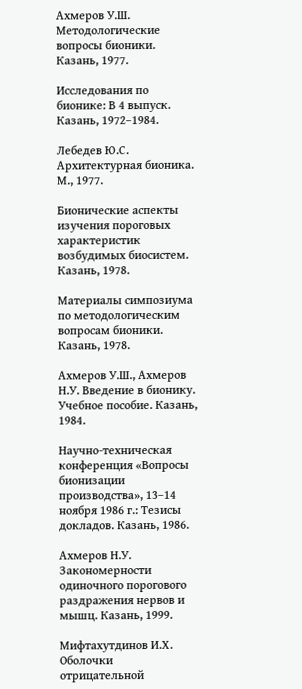Ахмеров У.Ш. Методологические вопросы бионики. Казань, 1977.

Исследования по бионике: В 4 выпуск. Казань, 1972–1984.

Лебедев Ю.С. Архитектурная бионика. М., 1977.

Бионические аспекты изучения пороговых характеристик возбудимых биосистем. Казань, 1978.

Материалы симпозиума по методологическим вопросам бионики. Казань, 1978.

Ахмеров У.Ш., Ахмеров Н.У. Введение в бионику. Учебное пособие. Казань, 1984.

Научно-техническая конференция «Вопросы бионизации производства», 13–14 ноября 1986 г.: Тезисы докладов. Казань, 1986.

Ахмеров Н.У. Закономерности одиночного порогового раздражения нервов и мышц. Казань, 1999.

Мифтахутдинов И.Х. Оболочки отрицательной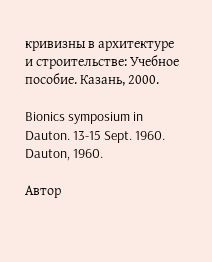кривизны в архитектуре и строительстве: Учебное пособие. Казань, 2000.

Bionics symposium in Dauton. 13-15 Sept. 1960. Dauton, 1960.

Автор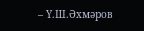– Ү.Ш.Әхмәров